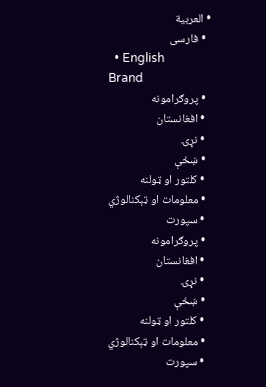• العربية
  • فارسی
  • English
Brand
  • پروګرامونه
  • افغانستان
  • نړۍ
  • ښځې
  • کلتور او ټولنه
  • معلومات او ټېکنالوژي
  • سپورت
  • پروګرامونه
  • افغانستان
  • نړۍ
  • ښځې
  • کلتور او ټولنه
  • معلومات او ټېکنالوژي
  • سپورت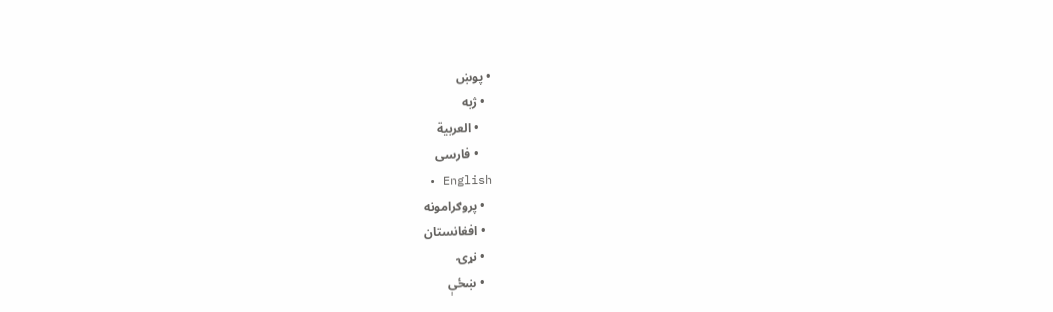• پوښ
  • ژبه
    • العربية
    • فارسی
    • English
  • پروګرامونه
  • افغانستان
  • نړۍ
  • ښځې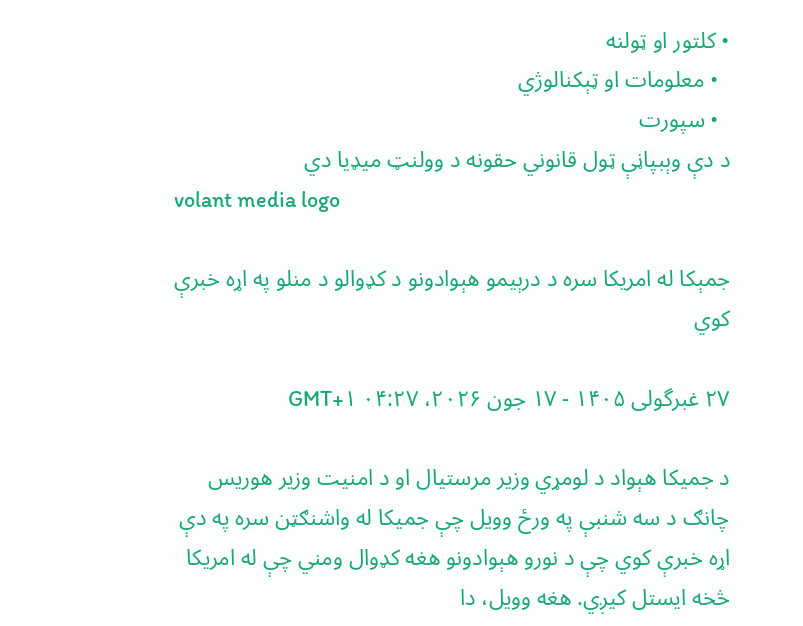• کلتور او ټولنه
  • معلومات او ټېکنالوژي
  • سپورت
د دې وېبپاڼې ټول قانوني حقونه د وولنټ میډیا دي
volant media logo

جمېکا له امریکا سره د درېیمو هېوادونو د کډوالو د منلو په اړه خبرې کوي

۲۷ غبرگولی ۱۴۰۵ - ۱۷ جون ۲۰۲۶، ۰۴:۲۷ GMT+۱

د جمیکا هېواد د لومړي وزیر مرستیال او د امنیت وزیر هوریس چانګ د سه شنبې په ورځ وویل چې جمیکا له واشنګټن سره په دې اړه خبرې کوي چې د نورو هېوادونو هغه کډوال ومني چې له امریکا څخه ایستل کیږي. هغه وویل، دا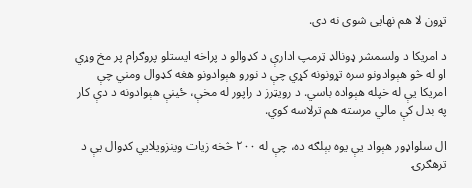تړون لا هم نهایی شوی نه دی.

د امریکا د ولسمشر ډونالډ ټرمپ ادارې د کډوالو د پراخه ایستلو پروګرام پر مخ وړي او له څو هېوادونو سره تړونونه کړي چې د نورو هېوادونو هغه کډوال ومني چې امریکا یې له خپله هېواده باسي. د رویټرز د راپور له مخې، ځینې هېوادونه د دې کار په بدل کې مالي مرسته هم ترلاسه کوي.

ال سلواډور هېواد یې یوه بېلګه ده، چې له ۲۰۰ څخه زیات وینزویلايي کډوال یې د ترهګرۍ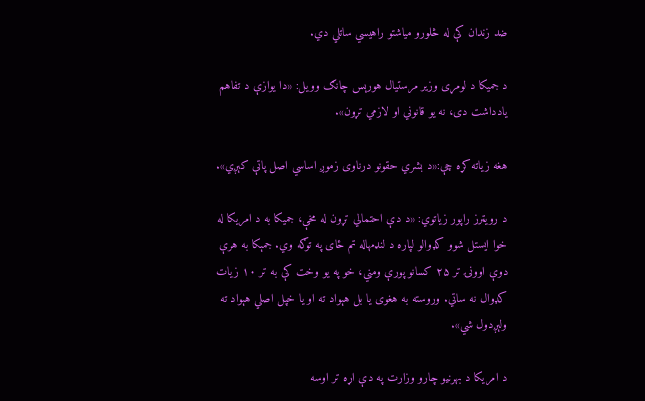ضد زندان کې له څلورو میاشتو راهيسي ساتلي دي.

د جمیکا د لومړی وزیر مرستیال هورېس چانګ وویل: «دا یوازې د تفاهم یادداشت دی، نه یو قانوني او لازمي تړون».

هغه زیاته کړه چې:«د بشري حقونو درناوی زموږ اساسي اصل پاتې کېږي».

د رویټرز راپور زیاتوي: «د دې احتمالي تړون له مخې، جمیکا به د امریکا له خوا ایستل شوو کډوالو لپاره د لنډمهاله تم ځای په توګه وي. جمېکا به هرې دوې اوونۍ تر ۲۵ کسانو پورې ومني، خو په یو وخت کې به تر ۱۰ زیات کډوال نه ساتي. وروسته به هغوی یا بل هېواد ته او یا خپل اصلي هېواد ته ولېږدول شي».

د امریکا د بهرنیو چارو وزارت په دې اړه تر اوسه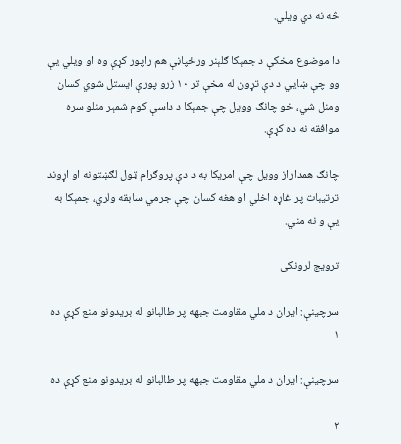څه نه دي ویلي.

دا موضوع مخکې د جمېکا ګلېنر ورځپاڼې هم راپور کړې وه او ویلي یې وو چې ښايي د دې تړون له مخې تر ۱۰ زرو پورې ایستل شوي کسان ومنل شي، خو چانګ وویل چې جمېکا د داسې کوم شمېر منلو سره موافقه نه ده کړې.

چانګ همداراز وویل چې امریکا به د دې پروګرام ټول لګښتونه او اړوند ترتیبات پر غاړه اخلي او هغه کسان چې جرمي سابقه ولري، جمېکا به یې و نه مني.

ترویج لرونکی

سرچینې: ایران د ملي مقاومت جبهه پر طالبانو له بریدونو منع کړې ده
۱

سرچینې: ایران د ملي مقاومت جبهه پر طالبانو له بریدونو منع کړې ده

۲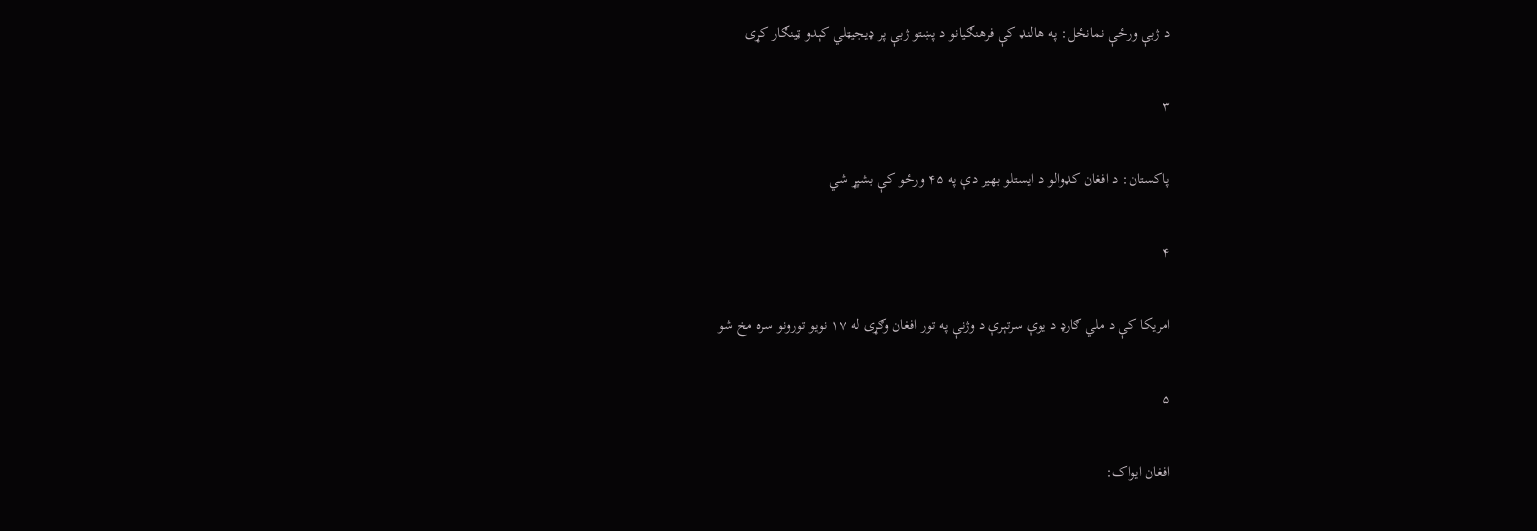د ژبې ورځې نمانځل: په هالنډ کې فرهنګیانو د پښتو ژبې پر ډیجیټلي کېدو ټینګار کړی

۳

پاکستان: د افغان کډوالو د ایستلو بهیر دې په ۴۵ ورځو کې بشپړ شي

۴

امریکا کې د ملي ګارډ د یوې سرتېرې د وژنې په تور افغان وګړی له ۱۷ نویو تورونو سره مخ شو

۵

افغان ایواک: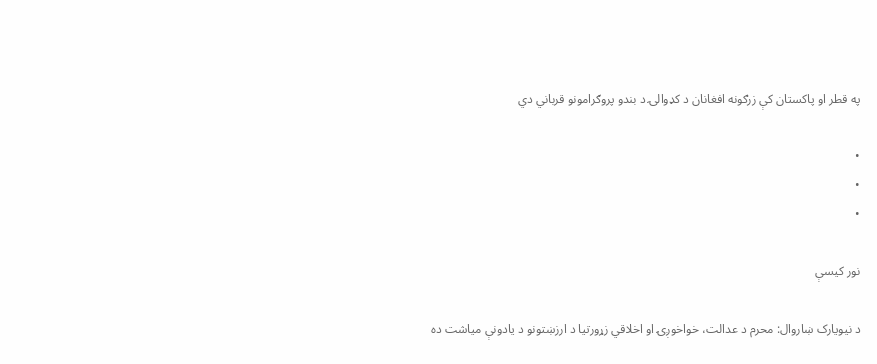په قطر او پاکستان کې زرګونه افغانان د کډوالۍ د بندو پروګرامونو قرباني دي

•
•
•

نور کیسې

د نیویارک ښاروال: محرم د عدالت، خواخوږۍ او اخلاقي زړورتیا د ارزښتونو د یادونې میاشت ده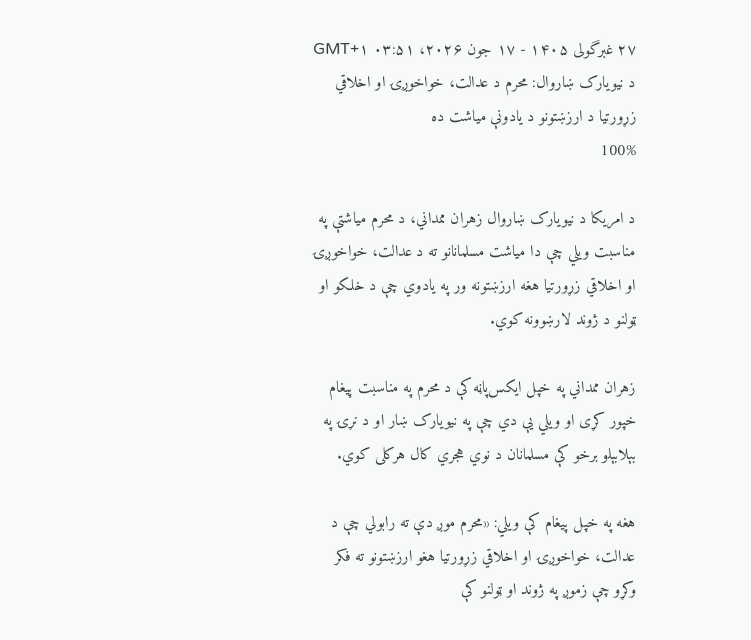۲۷ غبرگولی ۱۴۰۵ - ۱۷ جون ۲۰۲۶، ۰۳:۵۱ GMT+۱
د نیویارک ښاروال: محرم د عدالت، خواخوږۍ او اخلاقي زړورتیا د ارزښتونو د یادونې میاشت ده
100%

د امریکا د نیویارک ښاروال زهران ممداني، د محرم میاشتې په مناسبت ویلي چې دا میاشت مسلمانانو ته د عدالت، خواخوږۍ او اخلاقي زړورتیا هغه ارزښتونه ور په یادوي چې د خلکو او ټولنو د ژوند لارښوونه کوي.

زهران ممداني په خپل ایکس‌پاڼه کې د محرم په مناسبت پیغام خپور کړی او ویلي یې دي چې په نیویارک ښار او د نړۍ په بېلابېلو برخو کې مسلمانان د نوي هجري کال هرکلی کوي.

هغه په خپل پیغام کې ویلي: «محرم موږ دې ته رابولي چې د عدالت، خواخوږۍ او اخلاقي زړورتیا هغو ارزښتونو ته فکر وکړو چې زموږ په ژوند او ټولنو کې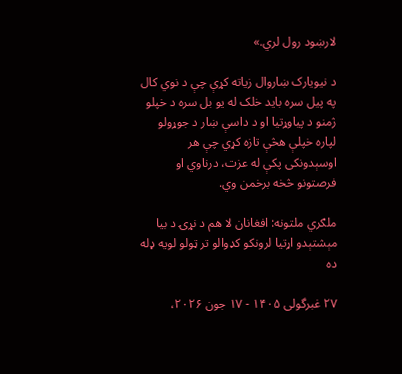لارښود رول لري.»

د نیویارک ښاروال زیاته کړې چې د نوي کال په پیل سره باید خلک له یو بل سره د خپلو ژمنو د پیاوړتیا او د داسې ښار د جوړولو لپاره خپلې هڅې تازه کړي چې هر اوسېدونکی پکې له عزت، درناوي او فرصتونو څخه برخمن وي.

ملګري ملتونه: افغانان لا هم د نړۍ د بیا مېشتېدو اړتیا لرونکو کډوالو تر ټولو لویه ډله ده

۲۷ غبرگولی ۱۴۰۵ - ۱۷ جون ۲۰۲۶،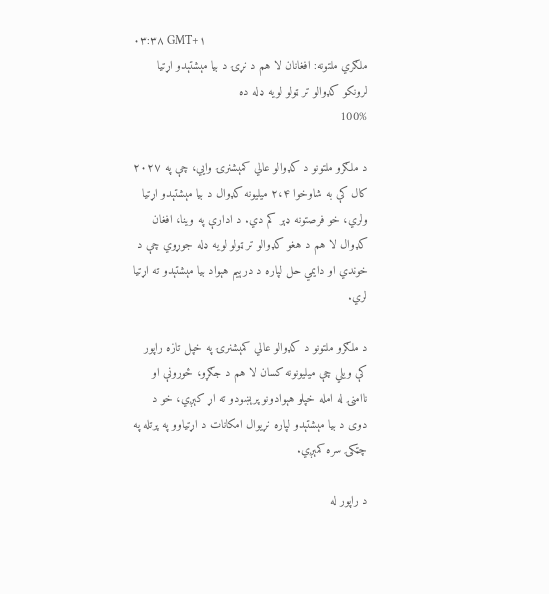۰۳:۳۸ GMT+۱
ملګري ملتونه: افغانان لا هم د نړۍ د بیا مېشتېدو اړتیا لرونکو کډوالو تر ټولو لویه ډله ده
100%

د ملګرو ملتونو د کډوالو عالي کمېشنرۍ وایي، چې په ۲۰۲۷ کال کې به شاوخوا ۲،۴ میلیونه کډوال د بیا مېشتېدو اړتیا ولري، خو فرصتونه ډېر کم دي. د ادارې په وینا، افغان کډوال لا هم د هغو کډوالو تر ټولو لویه ډله جوړوي چې د خوندي او دایمي حل لپاره د درېیم هېواد بیا مېشتېدو ته اړتیا لري.

د ملګرو ملتونو د کډوالو عالي کمېشنرۍ په خپل تازه راپور کې ویلي چې میلیونونه کسان لا هم د جګړو، ځورونې او ناامنۍ له امله خپلو هېوادونو پرېښودو ته اړ کېږي، خو د دوی د بیا مېشتېدو لپاره نړیوال امکانات د اړتیاوو په پرتله په چټکۍ سره کمېږي.

د راپور له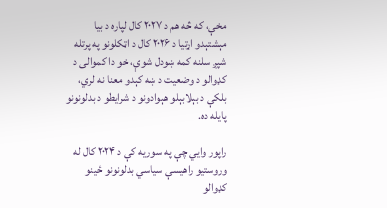مخې، که څه هم د ۲۰۲۷ کال لپاره د بیا مېشتېدو اړتیا د ۲۰۲۶ کال د اټکلونو په پرتله شپږ سلنه کمه ښودل شوې، خو دا کموالی د کډوالو د وضعیت د ښه کېدو معنا نه لري، بلکې د بېلابېلو هېوادونو د شرایطو د بدلونونو پایله ده.

راپور وایي چې په سوریه کې د ۲۰۲۴ کال له وروستیو راهیسې سیاسي بدلونونو ځینو کډوالو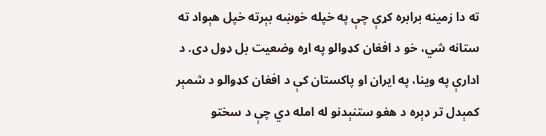ته دا زمینه برابره کړې چې په خپله خوښه بېرته خپل هېواد ته ستانه شي، خو د افغان کډوالو په اړه وضعیت بل ډول دی. د ادارې په وینا، په ایران او پاکستان کې د افغان کډوالو د شمېر کمېدل تر ډېره د هغو ستنېدنو له امله دي چې د سختو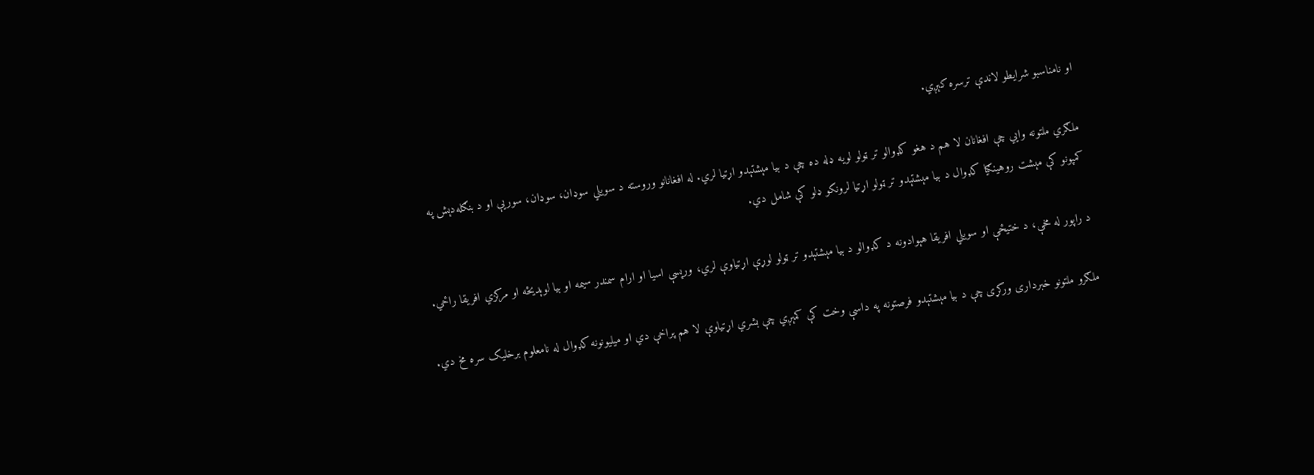او نامناسبو شرایطو لاندې ترسره کېږي.

ملګري ملتونه وایي چې افغانان لا هم د هغو کډوالو تر ټولو لویه ډله ده چې د بیا مېشتېدو اړتیا لري. له افغانانو وروسته د سویلي سوډان، سوډان، سوریې او د بنګله‌دېش په کمپونو کې مېشت روهینګیا کډوال د بیا مېشتېدو تر ټولو اړتیا لرونکو ډلو کې شامل دي.

د راپور له مخې، د ختیځې او سویلي افریقا هېوادونه د کډوالو د بیا مېشتېدو تر ټولو لوړې اړتیاوې لري، ورپسې اسیا او ارام سمندر سیمه او بیا لوېدیځه او مرکزي افریقا راځي.

ملګرو ملتونو خبرداری ورکړی چې د بیا مېشتېدو فرصتونه په داسې وخت کې کمېږي چې بشري اړتیاوې لا هم پراخې دي او میلیونونه کډوال له نامعلوم برخلیک سره مخ دي.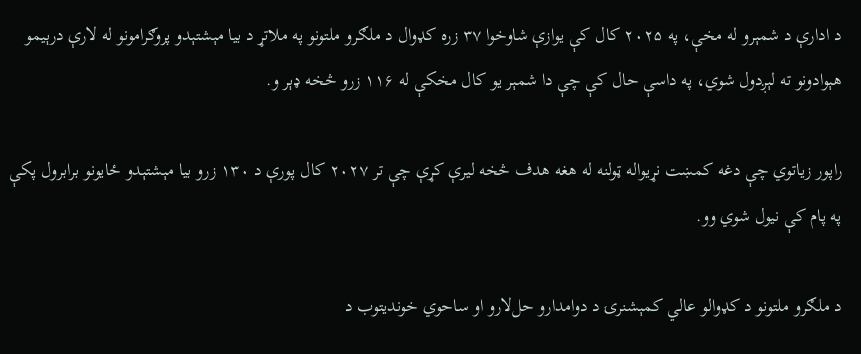د ادارې د شمېرو له مخې، په ۲۰۲۵ کال کې یوازې شاوخوا ۳۷ زره کډوال د ملګرو ملتونو په ملاتړ د بیا مېشتېدو پروګرامونو له لارې درېیمو هېوادونو ته لېږدول شوي، په داسې حال کې چې دا شمېر یو کال مخکې له ۱۱۶ زرو څخه ډېر و.

راپور زیاتوي چې دغه کمښت نړیواله ټولنه له هغه هدف څخه لیرې کړې چې تر ۲۰۲۷ کال پورې د ۱۳۰ زرو بیا مېشتېدو ځایونو برابرول پکې په پام کې نیول شوي وو.

د ملګرو ملتونو د کډوالو عالي کمېشنرۍ د دوامدارو حل‌لارو او ساحوي خوندیتوب د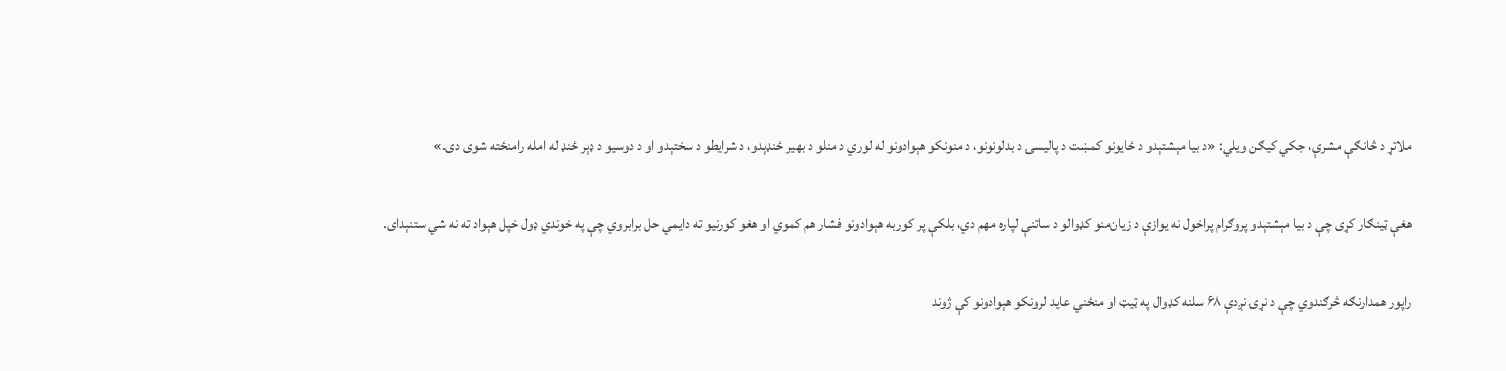ملاتړ د څانګې مشرې، جکي کیګن ویلي: «د بیا مېشتېدو د ځایونو کمښت د پالیسۍ د بدلونونو، د منونکو هېوادونو له لوري د منلو د بهیر ځنډېدو، د شرایطو د سختېدو او د دوسیو د ډېر ځنډ له امله رامنځته شوی دی.»

هغې ټینګار کړی چې د بیا مېشتېدو پروګرام پراخول نه یوازې د زیان‌منو کډوالو د ساتنې لپاره مهم دي، بلکې پر کوربه هېوادونو فشار هم کموي او هغو کورنیو ته دایمي حل برابروي چې په خوندي ډول خپل هېواد ته نه شي ستنېدای.

راپور همدارنګه څرګندوي چې د نړۍ نږدې ۶۸ سلنه کډوال په ټیټ او منځني عاید لرونکو هېوادونو کې ژوند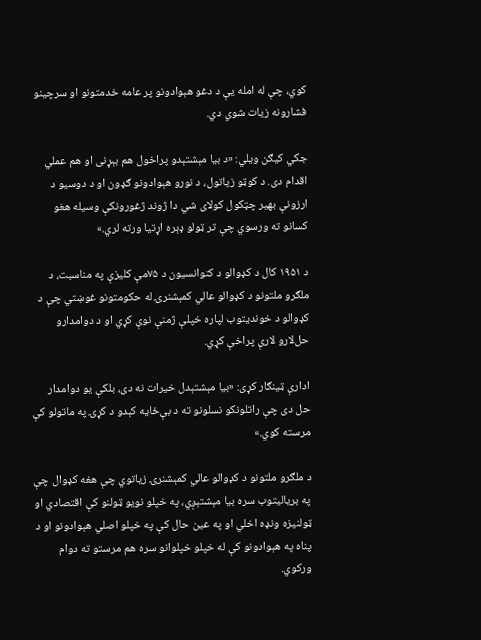کوي، چې له امله یې د دغو هېوادونو پر عامه خدمتونو او سرچینو فشارونه زیات شوي دي.

جکي کیګن ویلي: «د بیا مېشتېدو پراخول هم بېړنی او هم عملي اقدام دی. د کوټو زیاتول، د نورو هېوادونو ګډون او د دوسیو د ارزونې بهیر چټکول کولای شي دا ژوند ژغورونکې وسیله هغو کسانو ته ورسوي چې تر ټولو ډېره اړتیا ورته لري.»

د ۱۹۵۱ کال د کډوالو د کنوانسیون د ۷۵مې کلیزې په مناسبت، د ملګرو ملتونو د کډوالو عالي کمېشنرۍ له حکومتونو غوښتي چې د کډوالو د خوندیتوب لپاره خپلې ژمنې نوې کړي او د دوامدارو حل‌لارو لارې پراخې کړي.

ادارې ټینګار کړی: «بیا مېشتېدل خیرات نه دی، بلکې یو دوامدار حل دی چې راتلونکو نسلونو ته د بې‌ځایه کېدو د کړۍ په ماتولو کې مرسته کوي.»

د ملګرو ملتونو د کډوالو عالي کمېشنرۍ زیاتوي چې هغه کډوال چې په بریالیتوب سره بیا مېشتېږي، په خپلو نویو ټولنو کې اقتصادي او ټولنیزه ونډه اخلي او په عین حال کې په خپلو اصلي هېوادونو او د پناه په هېوادونو کې له خپلو خپلوانو سره هم مرستو ته دوام ورکوي.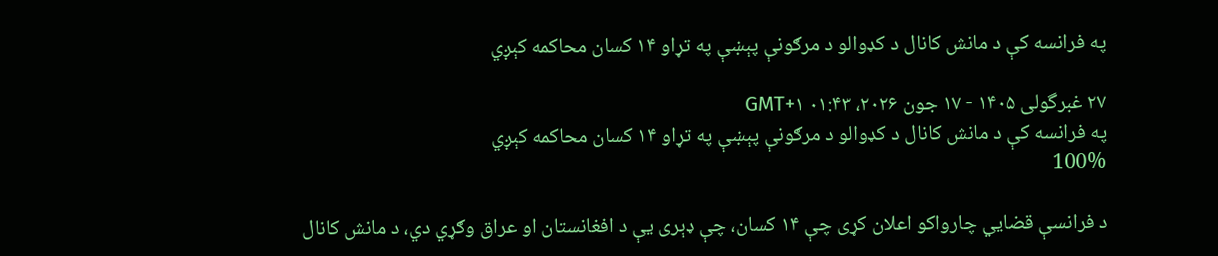په فرانسه کې د مانش کانال د کډوالو د مرګونې پېښې په تړاو ۱۴ کسان محاکمه کېږي

۲۷ غبرگولی ۱۴۰۵ - ۱۷ جون ۲۰۲۶، ۰۱:۴۳ GMT+۱
په فرانسه کې د مانش کانال د کډوالو د مرګونې پېښې په تړاو ۱۴ کسان محاکمه کېږي
100%

د فرانسې قضايي چارواکو اعلان کړی چې ۱۴ کسان، چې ډېری یې د افغانستان او عراق وګړي دي، د مانش کانال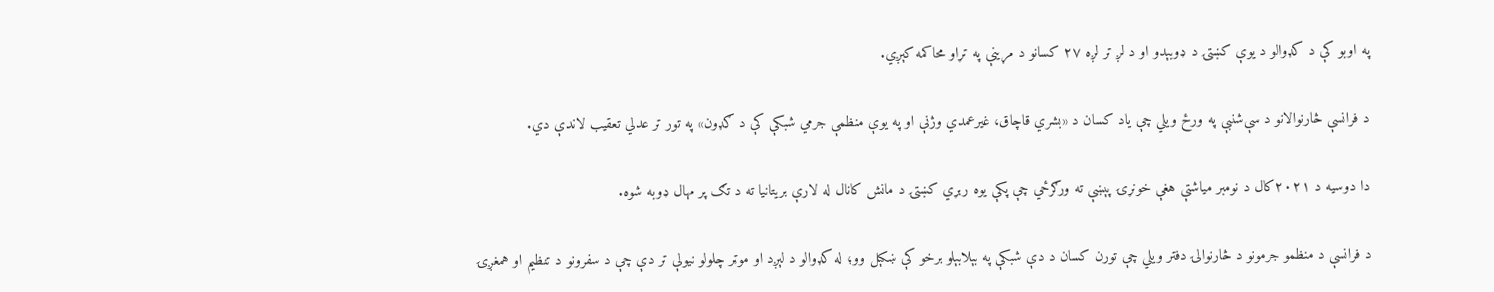په اوبو کې د کډوالو د یوې کښتۍ د ډوبېدو او د لږ تر لږه ۲۷ کسانو د مړینې په تړاو محاکمه کېږي.

د فرانسې څارنوالانو د سې‌شنبې په ورځ ویلي چې یاد کسان د «بشري قاچاق، غیرعمدي وژنې او په یوې منظمې جرمي شبکې کې د ګډون» په تور تر عدلي تعقیب لاندې دي.

دا دوسیه د ۲۰۲۱کال د نومبر میاشتې هغې خونړۍ پېښې ته ورګرځي چې پکې یوه ربړي کښتۍ د مانش کانال له لارې بریتانیا ته د تګ پر مهال ډوبه شوه.

د فرانسې د منظمو جرمونو د څارنوالۍ دفتر ویلي چې تورن کسان د دې شبکې په بېلابېلو برخو کې ښکېل وو؛ له کډوالو د لېږد او موټر چلولو نیولې تر دې چې د سفرونو د تنظیم او همغږۍ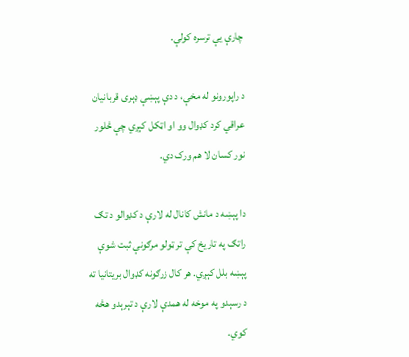چارې یې ترسره کولې.

د راپورونو له مخې، د دې پېښې ډېری قربانیان عراقي کرد کډوال وو او اټکل کېږي چې څلور نور کسان لا هم ورک دي.

دا پېښه د مانش کانال له لارې د کډوالو د تګ راتګ په تاریخ کې تر ټولو مرګونې ثبت شوې پېښه بلل کېږي. هر کال زرګونه کډوال بریتانیا ته د رسېدو په موخه له همدې لارې د تېرېدو هڅه کوي.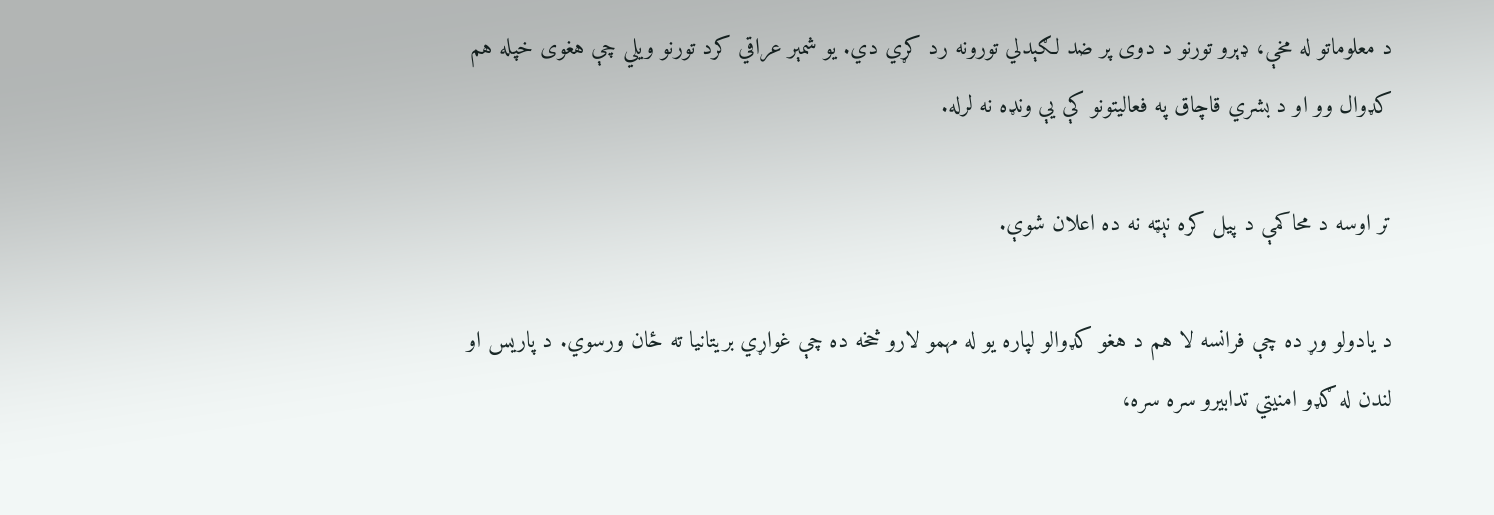د معلوماتو له مخې، ډېرو تورنو د دوی پر ضد لګېدلي تورونه رد کړي دي. یو شمېر عراقي کرد تورنو ویلي چې هغوی خپله هم کډوال وو او د بشري قاچاق په فعالیتونو کې یې ونډه نه لرله.

تر اوسه د محاکمې د پیل کره نېټه نه ده اعلان شوې.

د یادولو وړ ده چې فرانسه لا هم د هغو کډوالو لپاره یو له مهمو لارو څخه ده چې غواړي بریتانیا ته ځان ورسوي. د پاریس او لندن له ګډو امنیتي تدابیرو سره سره،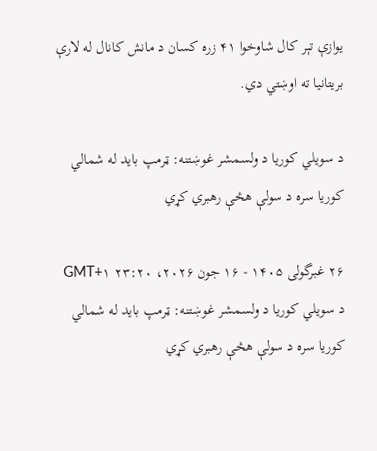یوازې تېر کال شاوخوا ۴۱ زره کسان د مانش کانال له لارې بریتانیا ته اوښتي دي.

د سویلي کوریا د ولسمشر غوښتنه: ټرمپ باید له شمالي کوریا سره د سولې هڅې رهبري کړي

۲۶ غبرگولی ۱۴۰۵ - ۱۶ جون ۲۰۲۶، ۲۳:۲۰ GMT+۱
د سویلي کوریا د ولسمشر غوښتنه: ټرمپ باید له شمالي کوریا سره د سولې هڅې رهبري کړي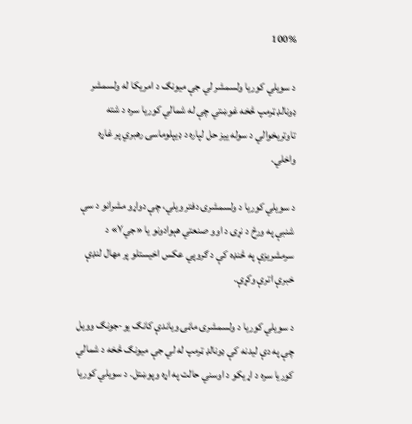100%

د سویلي کوریا ولسمشر لي جې میونګ د امریکا له ولسمشر ډونالډ ټرمپ څخه غوښتي چې له شمالي کوریا سره د شته تاوتریخوالي د سوله ییز حل لپاره د ډیپلوماسۍ رهبري پر غاړه واخلي.

د سویلي کوریا د ولسمشرۍ دفتر ویلي، چې دواړو مشرانو د سې شنبې په ورځ د نړۍ د اوو صنعتي هېوادونو یا «جي۷» د سرمشریزې په څنډه کې د ګروپي عکس اخیستلو پر مهال لنډې خبرې اترې وکړې.

د سویلي کوریا د ولسمشرۍ ماڼۍ ویاندې کانګ یو-جونګ وویل چې په دې لیدنه کې ډونالډ ټرمپ له لي جې میونګ څخه د شمالي کوریا سره د اړیکو د اوسني حالت په اړه وپوښتل. د سویلي کوریا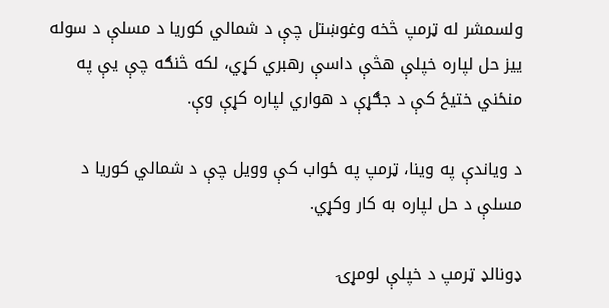ولسمشر له ټرمپ څخه وغوښتل چې د شمالي کوریا د مسلې د سوله ییز حل لپاره خپلې هڅې داسې رهبري کړي، لکه څنګه چې یې په منځني ختیځ کې د جګړې د هواري لپاره کړې وې.

د ویاندې په وینا، ټرمپ په ځواب کې وویل چې د شمالي کوریا د مسلې د حل لپاره به کار وکړي.

ډونالډ ټرمپ د خپلې لومړۍ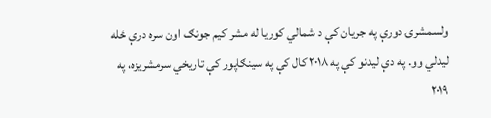ولسمشرۍ دورې په جریان کې د شمالي کوریا له مشر کیم جونګ اون سره درې ځله لیدلي وو. په دې لیدنو کې په ۲۰۱۸ کال کې په سینګاپور کې تاریخي سرمشریزه، په ۲۰۱۹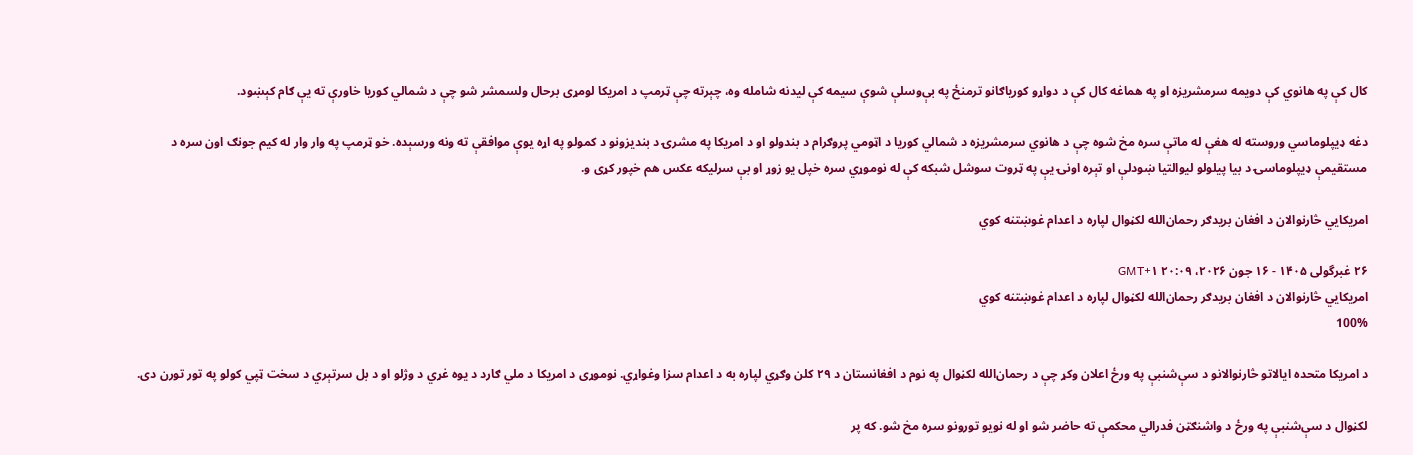کال کې په هانوي کې دویمه سرمشریزه او په هماغه کال کې د دواړو کوریاګانو ترمنځ په بې‌وسلې شوې سیمه کې لیدنه شامله وه، چېرته چې ټرمپ د امریکا لومړی برحال ولسمشر شو چې د شمالي کوریا خاورې ته یې ګام کېښود.

دغه ډیپلوماسي وروسته له هغې له ماتې سره مخ شوه چې د هانوي سرمشریزه د شمالي کوریا د اټومي پروګرام د بندولو او د امریکا په مشرۍ د بندیزونو د کمولو په اړه یوې موافقې ته ونه ورسېده. خو ټرمپ په وار وار له کیم جونګ اون سره د مستقیمې ډیپلوماسۍ د بیا پیلولو لیوالتیا ښودلې او تېره اونۍ یې په ټروت سوشل شبکه کې له نوموړي سره خپل یو زوړ او بې سرلیکه عکس هم خپور کړی و.

امریکايي څارنوالان د افغان بریدګر رحمان‌الله لکڼوال لپاره د اعدام غوښتنه کوي

۲۶ غبرگولی ۱۴۰۵ - ۱۶ جون ۲۰۲۶، ۲۰:۰۹ GMT+۱
امریکايي څارنوالان د افغان بریدګر رحمان‌الله لکڼوال لپاره د اعدام غوښتنه کوي
100%

د امریکا متحده ایالاتو څارنوالانو د سې‌شنبې په ورځ اعلان وکړ چې د رحمان‌الله لکڼوال په نوم د افغانستان د ۲۹ کلن وګړي لپاره به د اعدام سزا وغواړي. نوموړی د امریکا د ملي ګارد د یوه غړي د وژلو او د بل سرتېري د سخت ټپي کولو په تور تورن دی.

لکڼوال د سې‌شنبې په ورځ د واشنګټن فدرالي محکمې ته حاضر شو او له نویو تورونو سره مخ شو. که پر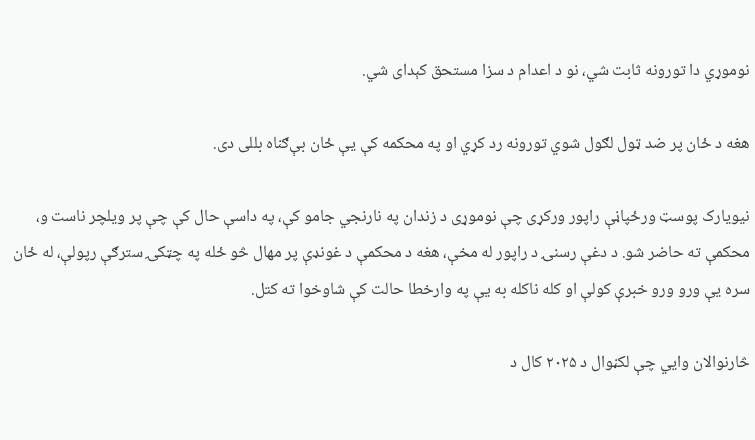نوموړي دا تورونه ثابت شي، نو د اعدام د سزا مستحق کېدای شي.

هغه د ځان پر ضد ټول لګول شوي تورونه رد کړي او په محکمه کې یې ځان بې‌ګناه بللی دی.

نیویارک پوسټ ورځپاڼې راپور ورکړی چې نوموړی د زندان په نارنجي جامو کې، په داسې حال کې چې پر ویلچر ناست و، محکمې ته حاضر شو. د دغې رسنۍ د راپور له مخې، هغه د محکمې د غونډې پر مهال څو ځله په چټکۍ سترګې رپولې، له ځان سره یې ورو ورو خبرې کولې او کله ناکله به یې په وارخطا حالت کې شاوخوا ته کتل.

څارنوالان وايي چې لکڼوال د ۲۰۲۵ کال د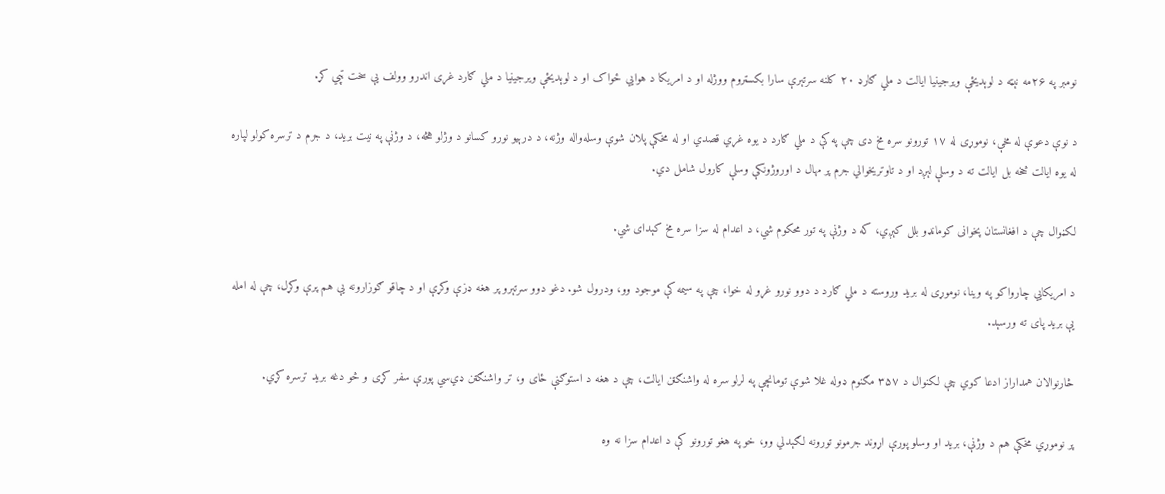نومبر په ۲۶مه نېټه د لوېدیځې ویرجینیا ایالت د ملي ګارډ ۲۰ کلنه سرتېرې سارا بکسټروم ووژله او د امریکا د هوايي ځواک او د لوېدیځې ویرجینیا د ملي ګارد غړی اندرو وولف یې سخت ټپي کړ.

د نوې دعوې له مخې، نوموړی له ۱۷ تورونو سره مخ دی چې په کې د ملي ګارد د یوه غړي قصدي او له مخکې پلان شوې وسله‌واله وژنه، د درېیو نورو کسانو د وژلو هڅه، د وژنې په نیت برید، د جرم د ترسره کولو لپاره له یوه ایالت څخه بل ایالت ته د وسلې لېږد او د تاوتریخوالي جرم پر مهال د اوروژونکې وسلې کارول شامل دي.

لکڼوال چې د افغانستان پخوانی کومانډو بلل کېږي، که د وژنې په تور محکوم شي، د اعدام له سزا سره مخ کېدای شي.

د امریکايي چارواکو په وینا، نوموړی له برید وروسته د ملي ګارد د دوو نورو غړو له خوا، چې په سیمه کې موجود وو، ودرول شو. دغو دوو سرتېرو پر هغه ډزې وکړې او د چاقو ګوزارونه یې هم پرې وکړل، چې له امله یې برید پای ته ورسېد.

څارنوالان همداراز ادعا کوي چې لکنوال د ۳۵۷ مګنوم ډوله غلا شوې تومانچې په لرلو سره له واشنګټن ایالت، چې د هغه د استوګنې ځای و، تر واشنګټن ډي‌سي پورې سفر کړی و څو دغه برید ترسره کړي.

پر نوموړي مخکې هم د وژنې، برید او وسلو پورې اړوند جرمونو تورونه لګېدلي وو، خو په هغو تورونو کې د اعدام سزا نه وه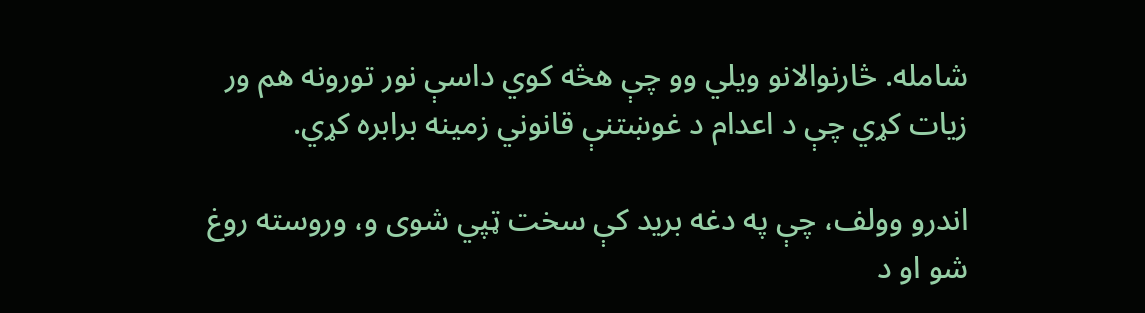شامله. څارنوالانو ویلي وو چې هڅه کوي داسې نور تورونه هم ور زیات کړي چې د اعدام د غوښتنې قانوني زمینه برابره کړي.

اندرو وولف، چې په دغه برید کې سخت ټپي شوی و، وروسته روغ شو او د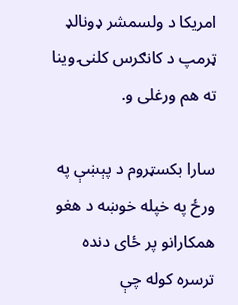امریکا د ولسمشر ډونالډ ټرمپ د کانګرس کلنۍ وینا ته هم ورغلی و.

سارا بکسټروم د پېښې په ورځ په خپله خوښه د هغو همکارانو پر ځای دنده ترسره کوله چې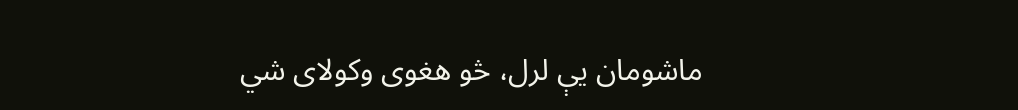ماشومان یې لرل، څو هغوی وکولای شي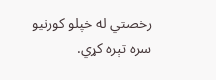رخصتي له خپلو کورنیو سره تېره کړي.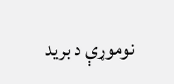نوموړې د برید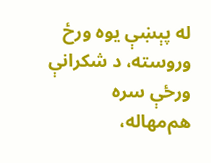له پېښې یوه ورځ وروسته، د شکرانې ورځې سره هم‌مهاله،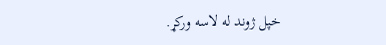خپل ژوند له لاسه ورکړ.